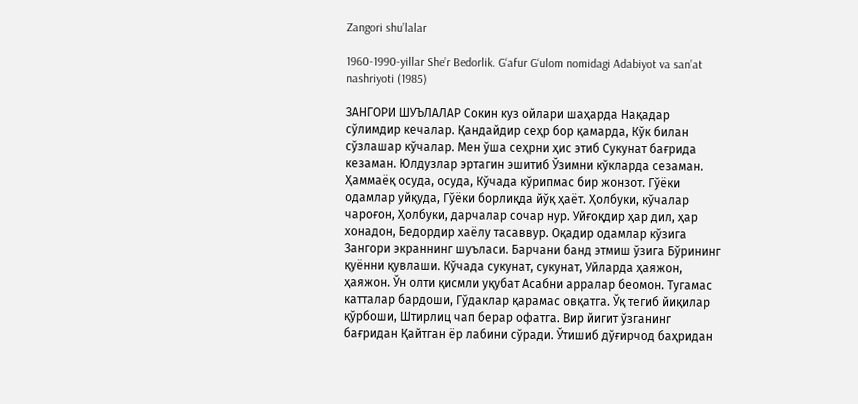Zangori shu’lalar

1960-1990-yillar She’r Bedorlik. G‘afur G‘ulom nomidagi Adabiyot va san’at nashriyoti (1985)

ЗАНГОРИ ШУЪЛАЛАР Сокин куз ойлари шаҳарда Нақадар сўлимдир кечалар. Қандайдир сеҳр бор қамарда, Кўк билан сўзлашар кўчалар. Мен ўша сеҳрни ҳис этиб Сукунат бағрида кезаман. Юлдузлар эртагин эшитиб Ўзимни кўкларда сезаман. Ҳаммаёқ осуда, осуда, Кўчада кўрипмас бир жонзот. Гўёки одамлар уйқуда, Гўёки борлиқда йўқ ҳаёт. Ҳолбуки, кўчалар чароғон, Ҳолбуки, дарчалар сочар нур. Уйғоқдир ҳар дил, ҳар хонадон, Бедордир хаёлу тасаввур. Оқадир одамлар кўзига Зангори экраннинг шуъласи. Барчани банд этмиш ўзига Бўрининг қуённи қувлаши. Кўчада сукунат, сукунат, Уйларда ҳаяжон, ҳаяжон. Ўн олти қисмли уқубат Асабни арралар беомон. Тугамас катталар бардоши, Гўдаклар қарамас овқатга. Ўқ тегиб йиқилар қўрбоши, Штирлиц чап берар офатга. Вир йигит ўзганинг бағридан Қайтган ёр лабини сўради. Ўтишиб дўғирчод баҳридан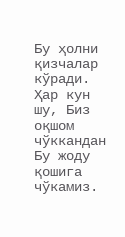Бу ҳолни қизчалар кўради. Ҳар кун шу, Биз оқшом чўккандан Бу жоду қошига чўкамиз.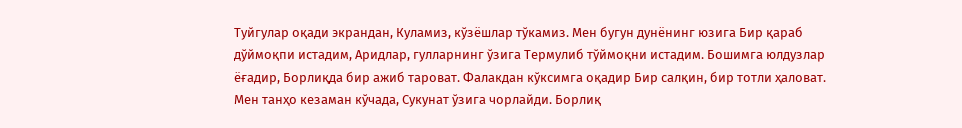Туйгулар оқади экрандан, Куламиз, кўзёшлар тўкамиз. Мен бугун дунёнинг юзига Бир қараб дўймоқпи истадим, Аридлар, гулларнинг ўзига Термулиб тўймоқни истадим. Бошимга юлдузлар ёғадир, Борлиқда бир ажиб тароват. Фалакдан кўксимга оқадир Бир салқин, бир тотли ҳаловат. Мен танҳо кезаман кўчада, Сукунат ўзига чорлайди. Борлиқ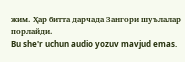жим. Ҳар битта дарчада Зангори шуълалар порлайди.
Bu she'r uchun audio yozuv mavjud emas.